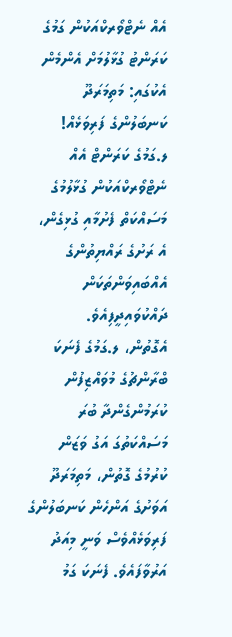އެއް ނެޓްވޯރކްއަކުން ގަމުގެ ކަރަންޓު ގުޅާލުމަށް އެންމެން އެކުގައި: މަތިމަރަދޫ ކަނބަލުންގެ ފަރިވަޅެއް!
ލ.ގަމުގެ ކަރަންޓް އެއް ނެޓްވޯރކްއަކުން ގުޅާލުމުގެ މަސައްކަތް ފެށުމާއި ގުޅިގެން، އެ ރަށުގެ ރައްޔިތުންގެ އެއްބައިވަންތަކަން ދައްކުވައިދީފިއެވެ.
އެގޮތުން، ލ.ގަމުގެ ފެނަކަ ބްރާންޗުގެ މުވައްޒިފުން ކުރަމުންގެންދާ ބުރަ މަސައްކަތުގަ އަގު ވަޒަން ކުރުމުގެ ގޮތުން، މަތިމަރަދޫ އަވަށުގެ އަންހެން ކަނބަލުންގެ ފަރިވަޅެއްވެސް ވަނީ މިއަދު އަރުވާފައެވެ. ފެނަކަ ގަމު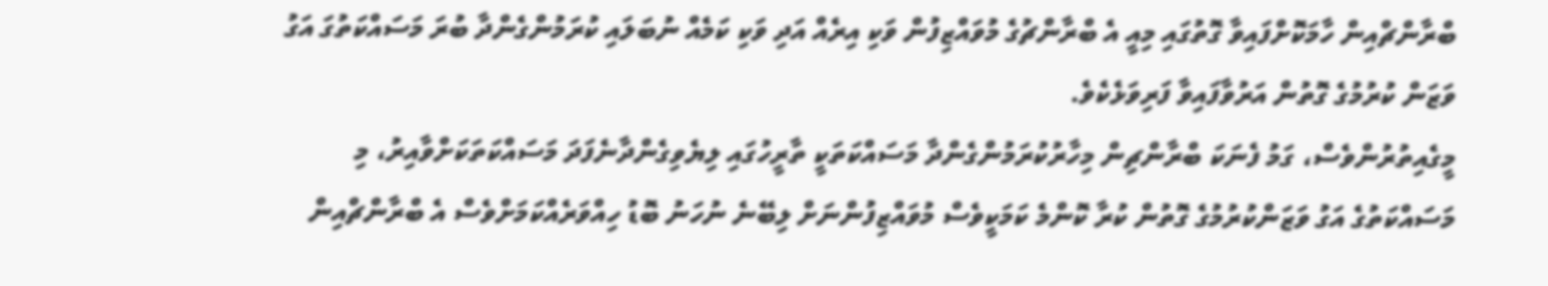ބްރާންޗްއިން ހާމަކޮށްފައިވާ ގޮތުގައި މިއީ އެ ބްރާންޗުގެ މުވައްޒިފުން ވަކި އިރެއް އަދި ވަކި ކަމެއް ނުބަލައި ކުރަމުންގެންދާ ބުރަ މަސައްކަތުގަ އަގު ވަޒަން ކުރުމުގެ ގޮތުން އަރުވާފައިވާ ފަރިވަޅެކެވެ.
މީގެއިތުރުންވެސް، ގަމު ފެނަކަ ބްރާންޗިން މިހާރުކުރަމުންގެންދާ މަސައްކަތަކީ ތާރީހުގައި ލިޔެވިގެންދާނެފަދަ މަސައްކަތަކަށްވާއިރު، މި މަސައްކަތުގެ އަގު ވަޒަންކުރުމުގެ ގޮތުން ކުރާ ކޮންމެ ކަމަކީވެސް މުވައްޒިފުންނަށް ލިބޭނެ ނުހަނު ބޮޑު ހިއްވަރެއްކަމަށްވެސް އެ ބްރާންޗްއިން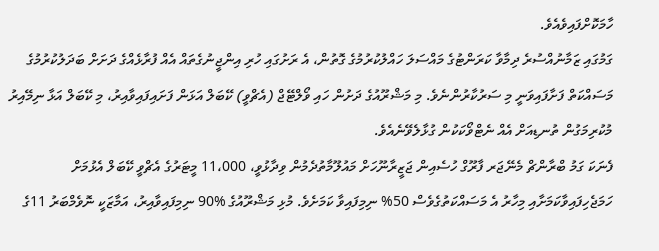ހާމަކޮށްފައިވެއެވެ.
ގަމުގައި ޒަމާނުއްސުރެ ދިމާވާ ކަރަންޓުގެ މައްސަލަ ހައްލުކުރުމުގެ ގޮތުން، އެ ރަށުގައި ހުރި އިންޖީނުގެތައް އެއް ފުރާޅެއްގެ ދަށަށް ބަދަލުކުރުމުގެ މަސައްކަތް ފަށާފައިވަނީ މި ސަރުކާރުންނެވެ. މި މަޝްރޫއުގެ ދަށުން ހައި ވޯލްޓޭޖް (އެޗްވީ) ކޭބަލް އަޅަން ފަށައިފައިވާއިރު، މި ކޭބަލް އަޅާ ނިމޭއިރު މުކުރިމަގުން ތުނޑިއަށް އެއް ނެޓްވޯކަކުން ގުޅާލެވޭނެއެވެ.
ފެނަކަ ގަމު ބްރާންޗް މެނޭޖަރ ފާރޫގް ހުސެއިން ޖަޒީރާނޫހަށް މައުލޫމާތުދެމުން ވިދާޅުވީ، 11،000 މީޓަރުގެ އެޗްވީ ކޭބަލް އެޅުމަށް ހަމަޖެހިފައިވާކަމަށާއި މިހާރު އެ މަސައްކަތުގެވެސް 50% ނިމިފައިވާ ކަމަށެވެ. މުޅި މަޝްރޫއުގެ %90 ނިމިފައިވާއިރު، އަމާޒަކީ ނޮވެމްބަރު 11ގެ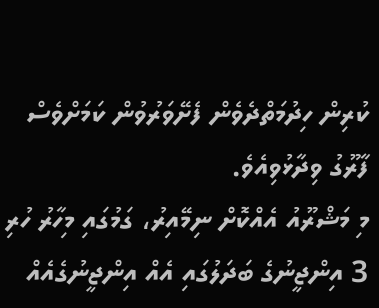ކުރިން ހިދުމަތްދެވެން ފެށޭވަރުވުން ކަމަށްވެސް ފާރޫގު ވިދާޅުވިއެވެ.
މި މަޝްރޫއު އެއްކޮށް ނިމޭއިރު، ގަމުގައި މިހާރު ހުރި 3 އިންޖީނުގެ ބަދަލުގައި އެއް އިންޖީނުގެއެއް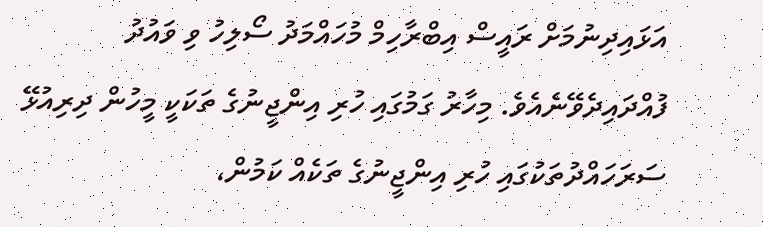އަޅައިދިނުމަށް ރައީސް އިބްރާހިމް މުހައްމަދު ސޯލިހު ވި ވައުދު ފުއްދައިދެވޭނެއެވެ. މިހާރު ގަމުގައި ހުރި އިންޖީނުގެ ތަކަކީ މީހުން ދިރިއުޅޭ ސަރަހައްދުތަކުގައި ހުރި އިންޖީނުގެ ތަކެއް ކަމުން،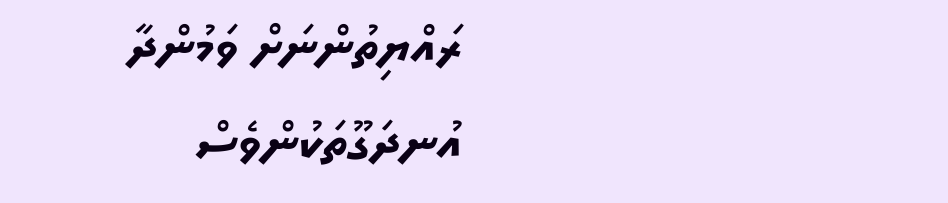ރައްޔިތުންނަށް ވަމުންދާ އުނދަގޫތަކުންވެސް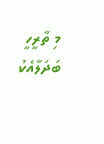މި ތާރީހީ ބަދަލާއެކު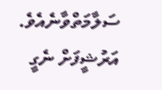ސަލާމަތްވާނެއެވެ.
އަރުޝީފަށް ނެގީ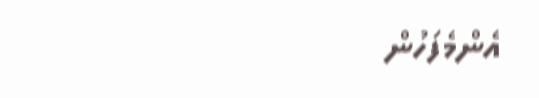އެންމެފަހުން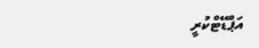އަޕްޑޭޓްކުރީ